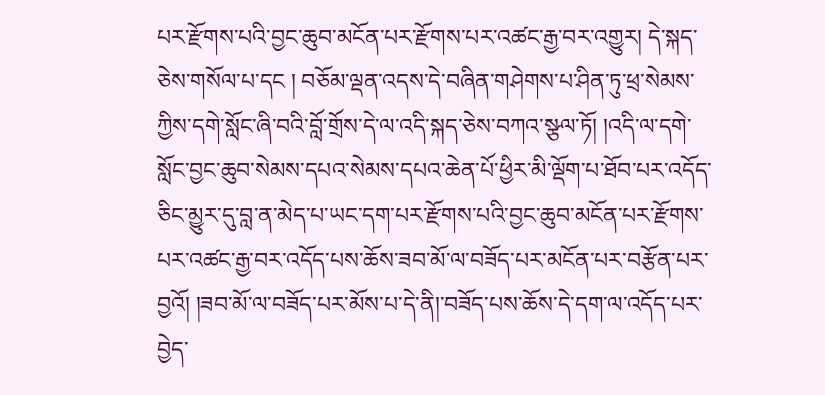པར་རྫོགས་པའི་བྱང་ཆུབ་མངོན་པར་རྫོགས་པར་འཚང་རྒྱ་བར་འགྱུར། དེ་སྐད་ཅེས་གསོལ་པ་དང ། བཅོམ་ལྡན་འདས་དེ་བཞིན་གཤེགས་པ་ཤིན་ཏུ་ཕྲ་སེམས་ཀྱིས་དགེ་སློང་ཞི་བའི་བློ་གྲོས་དེ་ལ་འདི་སྐད་ཅེས་བཀའ་སྩལ་ཏོ། །འདི་ལ་དགེ་སློང་བྱང་ཆུབ་སེམས་དཔའ་སེམས་དཔའ་ཆེན་པོ་ཕྱིར་མི་ལྡོག་པ་ཐོབ་པར་འདོད་ཅིང་མྱུར་དུ་བླ་ན་མེད་པ་ཡང་དག་པར་རྫོགས་པའི་བྱང་ཆུབ་མངོན་པར་རྫོགས་པར་འཚང་རྒྱ་བར་འདོད་པས་ཆོས་ཟབ་མོ་ལ་བཟོད་པར་མངོན་པར་བརྩོན་པར་བྱའོ། །ཟབ་མོ་ལ་བཟོད་པར་མོས་པ་དེ་ནི།་བཟོད་པས་ཆོས་དེ་དག་ལ་འདོད་པར་བྱེད་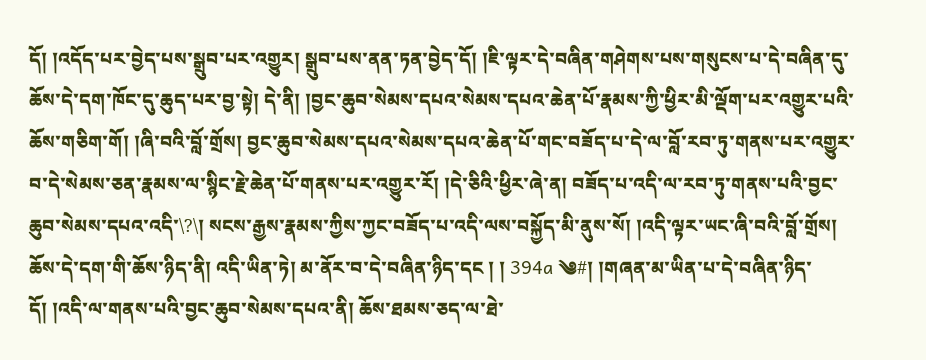དོ། །འདོད་པར་བྱེད་པས་སྒྲུབ་པར་འགྱུར། སྒྲུབ་པས་ནན་ཏན་བྱེད་དོ། །ཇི་ལྟར་དེ་བཞིན་གཤེགས་པས་གསུངས་པ་དེ་བཞིན་དུ་ཆོས་དེ་དག་ཁོང་དུ་ཆུད་པར་བྱ་སྟེ། དེ་ནི། །བྱང་ཆུབ་སེམས་དཔའ་སེམས་དཔའ་ཆེན་པོ་རྣམས་ཀྱི་ཕྱིར་མི་ལྡོག་པར་འགྱུར་པའི་ཆོས་གཅིག་གོ། །ཞི་བའི་བློ་གྲོས། བྱང་ཆུབ་སེམས་དཔའ་སེམས་དཔའ་ཆེན་པོ་གང་བཟོད་པ་དེ་ལ་བློ་རབ་ཏུ་གནས་པར་འགྱུར་བ་དེ་སེམས་ཅན་རྣམས་ལ་སྙིང་རྗེ་ཆེན་པོ་གནས་པར་འགྱུར་རོ། །དེ་ཅིའི་ཕྱིར་ཞེ་ན། བཟོད་པ་འདི་ལ་རབ་ཏུ་གནས་པའི་བྱང་ཆུབ་སེམས་དཔའ་འདི་\?\། སངས་རྒྱས་རྣམས་ཀྱིས་ཀྱང་བཟོད་པ་འདི་ལས་བསྐྱོད་མི་ནུས་སོ། །འདི་ལྟར་ཡང་ཞི་བའི་བློ་གྲོས། ཆོས་དེ་དག་གི་ཆོས་ཉིད་ནི། འདི་ཡིན་ཏེ། མ་ནོར་བ་དེ་བཞིན་ཉིད་དང ། ། 394a ༄#། །གཞན་མ་ཡིན་པ་དེ་བཞིན་ཉིད་དོ། །འདི་ལ་གནས་པའི་བྱང་ཆུབ་སེམས་དཔའ་ནི། ཆོས་ཐམས་ཅད་ལ་ཐེ་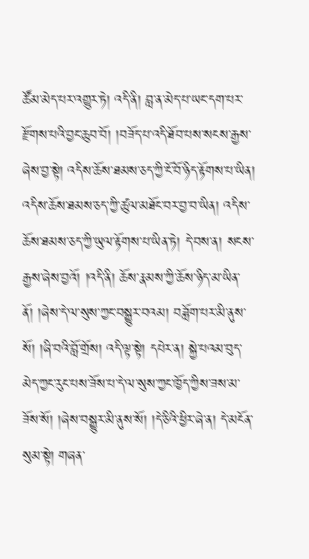ཚོམ་མེད་པར་འགྱུར་ཏེ། འདི་ནི། བླ་ན་མེད་པ་ཡང་དག་པར་རྫོགས་པའི་བྱང་ཆུབ་བོ། །བཟོད་པ་འདི་ཐོབ་པས་སངས་རྒྱས་ཞེས་བྱ་སྟེ། འདིས་ཆོས་ཐམས་ཅད་ཀྱི་ངོ་བོ་ཉིད་རྟོགས་པ་ཡིན། འདིས་ཆོས་ཐམས་ཅད་ཀྱི་ཚུལ་མཐོང་བར་བྱ་བ་ཡིན། འདིས་ཆོས་ཐམས་ཅད་ཀྱི་ཡུལ་རྟོགས་པ་ཡིན་ཏེ། དེ་བས་ན། སངས་རྒྱས་ཞེས་བྱའོ། །འདི་ནི། ཆོས་རྣམས་ཀྱི་ཆོས་ཉིད་མ་ཡིན་ནོ། །ཞེས་དེ་ལ་སུས་ཀྱང་བསྒྱུར་བའམ། བཟློག་པར་མི་ནུས་སོ། །ཞི་བའི་བློ་གྲོས། འདི་ལྟ་སྟེ། དཔེར་ན། སྐྱེ་པའམ་བུད་མེད་ཀྱང་རུང་པས་ཟོས་པ་དེ་ལ་སུས་ཀྱང་ཁྱོད་ཀྱིས་ཟས་མ་ཟོས་སོ། །ཞེས་བསྒྱུར་མི་ནུས་སོ། །དེ་ཅིའི་ཕྱིར་ཞེ་ན། དེ་མངོན་སུམ་སྟེ། གཞན་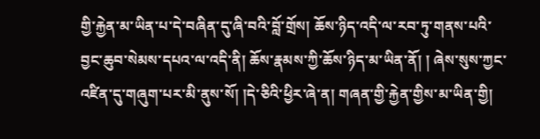གྱི་རྐྱེན་མ་ཡིན་པ་དེ་བཞིན་དུ་ཞི་བའི་བློ་གྲོས། ཆོས་ཉིད་འདི་ལ་རབ་ཏུ་གནས་པའི་བྱང་ཆུབ་སེམས་དཔའ་ལ་འདི་ནི། ཆོས་རྣམས་ཀྱི་ཆོས་ཉིད་མ་ཡིན་ནོ། ། ཞེས་སུས་ཀྱང་འཛིན་དུ་གཞུག་པར་མི་ནུས་སོ། །དེ་ཅིའི་ཕྱིར་ཞེ་ན། གཞན་གྱི་རྐྱེན་གྱིས་མ་ཡིན་གྱི།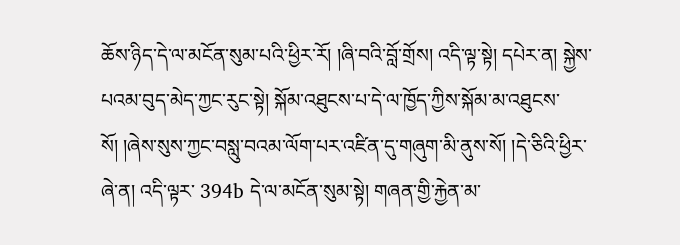ཆོས་ཉིད་དེ་ལ་མངོན་སུམ་པའི་ཕྱིར་རོ། །ཞི་བའི་བློ་གྲོས། འདི་ལྟ་སྟེ། དཔེར་ན། སྐྱེས་པའམ་བུད་མེད་ཀྱང་རུང་སྟེ། སྐོམ་འཐུངས་པ་དེ་ལ་ཁྱོད་ཀྱིས་སྐོམ་མ་འཐུངས་སོ། །ཞེས་སུས་ཀྱང་བསླུ་བའམ་ལོག་པར་འཛིན་དུ་གཞུག་མི་ནུས་སོ། །དེ་ཅིའི་ཕྱིར་ཞེ་ན། འདི་ལྟར་ 394b དེ་ལ་མངོན་སུམ་སྟེ། གཞན་གྱི་རྐྱེན་མ་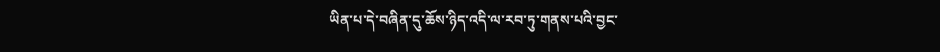ཡིན་པ་དེ་བཞིན་དུ་ཆོས་ཉིད་འདི་ལ་རབ་ཏུ་གནས་པའི་བྱང་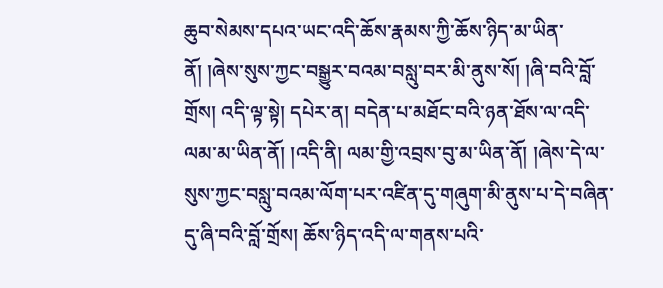ཆུབ་སེམས་དཔའ་ཡང་འདི་ཆོས་རྣམས་ཀྱི་ཆོས་ཉིད་མ་ཡིན་ནོ། །ཞེས་སུས་ཀྱང་བསྒྱུར་བའམ་བསླུ་བར་མི་ནུས་སོ། །ཞི་བའི་བློ་གྲོས། འདི་ལྟ་སྟེ། དཔེར་ན། བདེན་པ་མཐོང་བའི་ཉན་ཐོས་ལ་འདི་ལམ་མ་ཡིན་ནོ། །འདི་ནི། ལམ་གྱི་འབྲས་བུ་མ་ཡིན་ནོ། །ཞེས་དེ་ལ་སུས་ཀྱང་བསླུ་བའམ་ལོག་པར་འཛིན་དུ་གཞུག་མི་ནུས་པ་དེ་བཞིན་དུ་ཞི་བའི་བློ་གྲོས། ཆོས་ཉིད་འདི་ལ་གནས་པའི་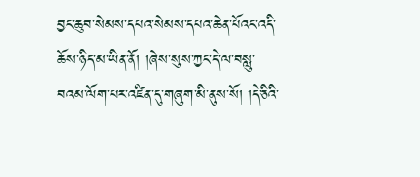བྱང་ཆུབ་སེམས་དཔའ་སེམས་དཔའ་ཆེན་པོའང་འདི་ཆོས་ཉིད་མ་ཡིན་ནོ། །ཞེས་སུས་ཀྱང་དེ་ལ་བསླུ་བའམ་ལོག་པར་འཛིན་དུ་གཞུག་མི་ནུས་སོ། །དེ་ཅིའི་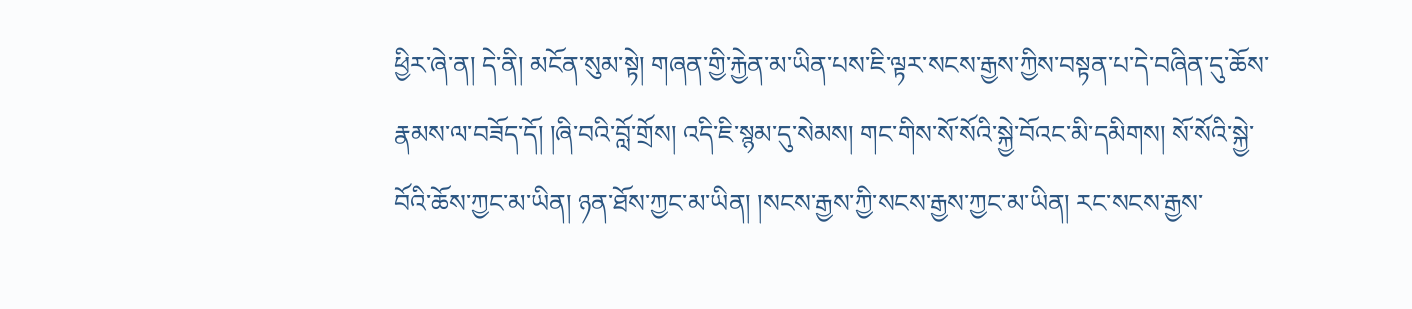ཕྱིར་ཞེ་ན། དེ་ནི། མངོན་སུམ་སྟེ། གཞན་གྱི་རྐྱེན་མ་ཡིན་པས་ཇི་ལྟར་སངས་རྒྱས་ཀྱིས་བསྟན་པ་དེ་བཞིན་དུ་ཆོས་རྣམས་ལ་བཟོད་དོ། །ཞི་བའི་བློ་གྲོས། འདི་ཇི་སྙམ་དུ་སེམས། གང་གིས་སོ་སོའི་སྐྱེ་བོའང་མི་དམིགས། སོ་སོའི་སྐྱེ་བོའི་ཆོས་ཀྱང་མ་ཡིན། ཉན་ཐོས་ཀྱང་མ་ཡིན། །སངས་རྒྱས་ཀྱི་སངས་རྒྱས་ཀྱང་མ་ཡིན། རང་སངས་རྒྱས་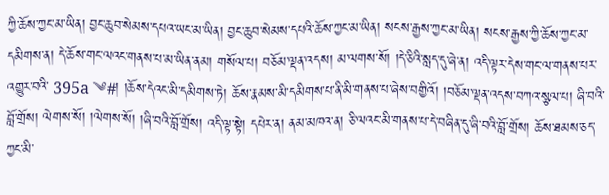ཀྱི་ཆོས་ཀྱང་མ་ཡིན། བྱང་ཆུབ་སེམས་དཔའ་ཡང་མ་ཡིན། བྱང་ཆུབ་སེམས་དཔའི་ཆོས་ཀྱང་མ་ཡིན། སངས་རྒྱས་ཀྱང་མ་ཡིན། སངས་རྒྱས་ཀྱི་ཆོས་ཀྱང་མ་དམིགས་ན། དེ་ཆོས་གང་ལའང་གནས་པ་མ་ཡིན་ནམ། གསོལ་པ། བཅོམ་ལྡན་འདས། མ་ལགས་སོ། །དེ་ཅིའི་སླད་དུ་ཞེ་ན། འདི་ལྟར་དེས་གང་ལ་གནས་པར་འགྱུར་བའི་ 395a ༄#། །ཆོས་དེའང་མི་དམིགས་ཏེ། ཆོས་རྣམས་མི་དམིགས་པ་ནི་མི་གནས་པ་ཞེས་བགྱིའོ། །བཅོམ་ལྡན་འདས་བཀའ་སྩལ་པ། ཞི་བའི་བློ་གྲོས། ལེགས་སོ། །ལེགས་སོ། །ཞི་བའི་བློ་གྲོས། འདི་ལྟ་སྟེ། དཔེར་ན། ནམ་མཁའ་ན། ཅི་ལའང་མི་གནས་པ་དེ་བཞིན་དུ་ཞི་བའི་བློ་གྲོས། ཆོས་ཐམས་ཅད་ཀྱང་མི་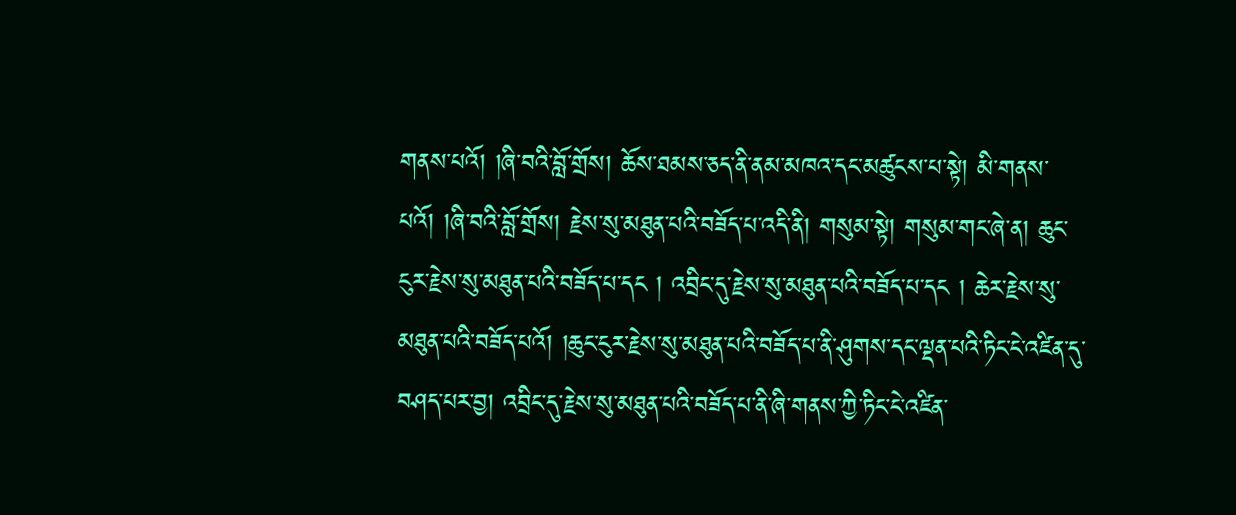གནས་པའོ། །ཞི་བའི་བློ་གྲོས། ཆོས་ཐམས་ཅད་ནི་ནམ་མཁའ་དང་མཚུངས་པ་སྟེ། མི་གནས་པའོ། །ཞི་བའི་བློ་གྲོས། རྗེས་སུ་མཐུན་པའི་བཟོད་པ་འདི་ནི། གསུམ་སྟེ། གསུམ་གང་ཞེ་ན། ཆུང་ངུར་རྗེས་སུ་མཐུན་པའི་བཟོད་པ་དང ། འབྲིང་དུ་རྗེས་སུ་མཐུན་པའི་བཟོད་པ་དང ། ཆེར་རྗེས་སུ་མཐུན་པའི་བཟོད་པའོ། །ཆུང་ངུར་རྗེས་སུ་མཐུན་པའི་བཟོད་པ་ནི་ཤུགས་དང་ལྡན་པའི་ཏིང་ངེ་འཛིན་དུ་བཤད་པར་བྱ། འབྲིང་དུ་རྗེས་སུ་མཐུན་པའི་བཟོད་པ་ནི་ཞི་གནས་ཀྱི་ཏིང་ངེ་འཛིན་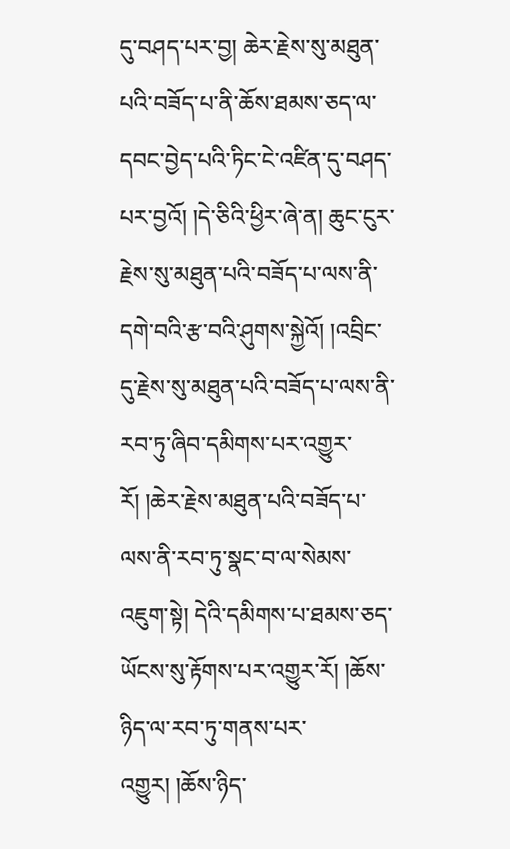དུ་བཤད་པར་བྱ། ཆེར་རྗེས་སུ་མཐུན་པའི་བཟོད་པ་ནི་ཆོས་ཐམས་ཅད་ལ་དབང་བྱེད་པའི་ཏིང་ངེ་འཛིན་དུ་བཤད་པར་བྱའོ། །དེ་ཅིའི་ཕྱིར་ཞེ་ན། ཆུང་ངུར་རྗེས་སུ་མཐུན་པའི་བཟོད་པ་ལས་ནི་དགེ་བའི་རྩ་བའི་ཤུགས་སྐྱེའོ། །འབྲིང་དུ་རྗེས་སུ་མཐུན་པའི་བཟོད་པ་ལས་ནི་རབ་ཏུ་ཞིབ་དམིགས་པར་འགྱུར་རོ། །ཆེར་རྗེས་མཐུན་པའི་བཟོད་པ་ལས་ནི་རབ་ཏུ་སྣང་བ་ལ་སེམས་འཇུག་སྟེ། དེའི་དམིགས་པ་ཐམས་ཅད་ཡོངས་སུ་རྟོགས་པར་འགྱུར་རོ། །ཆོས་ཉིད་ལ་རབ་ཏུ་གནས་པར་འགྱུར། །ཆོས་ཉིད་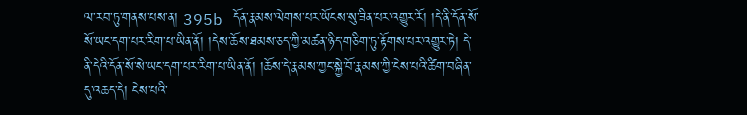ལ་རབ་ཏུ་གནས་པས་ན། 395b དོན་རྣམས་ལེགས་པར་ཡོངས་སུ་ཟིན་པར་འགྱུར་རོ། །དེ་ནི་དོན་སོ་སོ་ཡང་དག་པར་རིག་པ་ཡིན་ནོ། །དེས་ཆོས་ཐམས་ཅད་ཀྱི་མཚན་ཉིད་གཅིག་ཏུ་རྟོགས་པར་འགྱུར་ཏེ། དེ་ནི་དེའི་དོན་སོ་སེ་ཡང་དག་པར་རིག་པ་ཡིན་ནོ། །ཆོས་དེ་རྣམས་ཀྱང་སྐྱེ་བོ་རྣམས་ཀྱི་ངེས་པའི་ཚིག་བཞིན་དུ་འཆད་དེ། ངེས་པའི་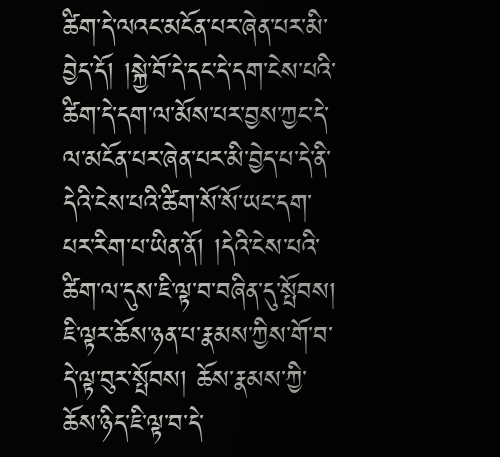ཚིག་དེ་ལའང་མངོན་པར་ཞེན་པར་མི་བྱེད་དོ། །སྐྱེ་བོ་དེ་དང་དེ་དག་ངེས་པའི་ཚིག་དེ་དག་ལ་མོས་པར་བྱས་ཀྱང་དེ་ལ་མངོན་པར་ཞེན་པར་མི་བྱེད་པ་དེ་ནི་དེའི་ངེས་པའི་ཚིག་སོ་སོ་ཡང་དག་པར་རིག་པ་ཡིན་ནོ། །དེའི་ངེས་པའི་ཚིག་ལ་དུས་ཇི་ལྟ་བ་བཞིན་དུ་སྤོབས། ཇི་ལྟར་ཆོས་ཉན་པ་རྣམས་ཀྱིས་གོ་བ་དེ་ལྟ་བུར་སྤོབས། ཆོས་རྣམས་ཀྱི་ཆོས་ཉིད་ཇི་ལྟ་བ་དེ་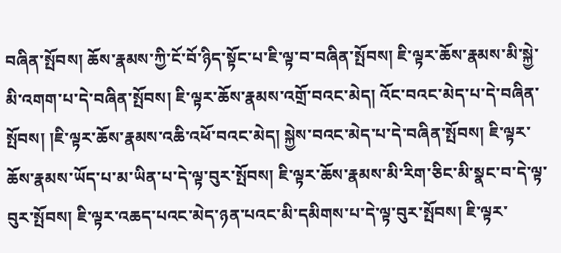བཞིན་སྤོབས། ཆོས་རྣམས་ཀྱི་ངོ་བོ་ཉིད་སྟོང་པ་ཇི་ལྟ་བ་བཞིན་སྤོབས། ཇི་ལྟར་ཆོས་རྣམས་མི་སྐྱེ་མི་འགག་པ་དེ་བཞིན་སྤོབས། ཇི་ལྟར་ཆོས་རྣམས་འགྲོ་བའང་མེད། འོང་བའང་མེད་པ་དེ་བཞིན་སྤོབས། །ཇི་ལྟར་ཆོས་རྣམས་འཆི་འཕོ་བའང་མེད། སྐྱེས་བའང་མེད་པ་དེ་བཞིན་སྤོབས། ཇི་ལྟར་ཆོས་རྣམས་ཡོད་པ་མ་ཡིན་པ་དེ་ལྟ་བུར་སྤོབས། ཇི་ལྟར་ཆོས་རྣམས་མི་རིག་ཅིང་མི་སྣང་བ་དེ་ལྟ་བུར་སྤོབས། ཇི་ལྟར་འཆད་པའང་མེད་ཉན་པའང་མི་དམིགས་པ་དེ་ལྟ་བུར་སྤོབས། ཇི་ལྟར་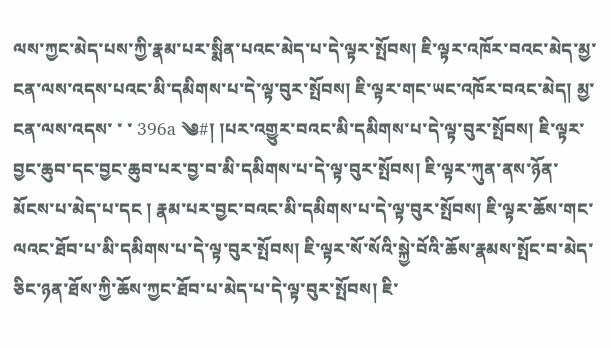ལས་ཀྱང་མེད་པས་ཀྱི་རྣམ་པར་སྨིན་པའང་མེད་པ་དེ་ལྟར་སྤོབས། ཇི་ལྟར་འཁོར་བའང་མེད་མྱ་ངན་ལས་འདས་པའང་མི་དམིགས་པ་དེ་ལྟ་བུར་སྤོབས། ཇི་ལྟར་གང་ཡང་འཁོར་བའང་མེད། མྱ་ངན་ལས་འདས་ ་ ་ 396a ༄#། །པར་འགྱུར་བའང་མི་དམིགས་པ་དེ་ལྟ་བུར་སྤོབས། ཇི་ལྟར་བྱང་ཆུབ་དང་བྱང་ཆུབ་པར་བྱ་བ་མི་དམིགས་པ་དེ་ལྟ་བུར་སྤོབས། ཇི་ལྟར་ཀུན་ནས་ཉོན་མོངས་པ་མེད་པ་དང ། རྣམ་པར་བྱང་བའང་མི་དམིགས་པ་དེ་ལྟ་བུར་སྤོབས། ཇི་ལྟར་ཆོས་གང་ལའང་ཐོབ་པ་མི་དམིགས་པ་དེ་ལྟ་བུར་སྤོབས། ཇི་ལྟར་སོ་སོའི་སྐྱེ་བོའི་ཆོས་རྣམས་སྤོང་བ་མེད་ཅིང་ཉན་ཐོས་ཀྱི་ཆོས་ཀྱང་ཐོབ་པ་མེད་པ་དེ་ལྟ་བུར་སྤོབས། ཇི་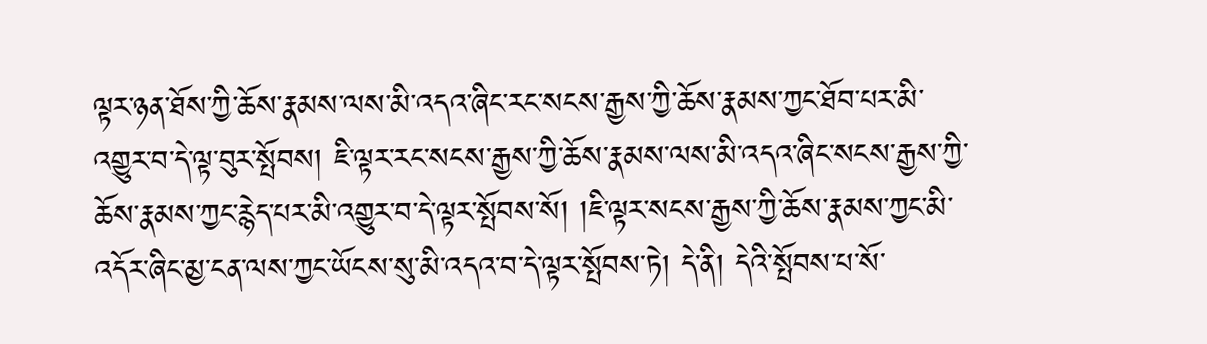ལྟར་ཉན་ཐོས་ཀྱི་ཆོས་རྣམས་ལས་མི་འདའ་ཞིང་རང་སངས་རྒྱས་ཀྱི་ཆོས་རྣམས་ཀྱང་ཐོབ་པར་མི་འགྱུར་བ་དེ་ལྟ་བུར་སྤོབས། ཇི་ལྟར་རང་སངས་རྒྱས་ཀྱི་ཆོས་རྣམས་ལས་མི་འདའ་ཞིང་སངས་རྒྱས་ཀྱི་ཆོས་རྣམས་ཀྱང་རྙེད་པར་མི་འགྱུར་བ་དེ་ལྟར་སྤོབས་སོ། །ཇི་ལྟར་སངས་རྒྱས་ཀྱི་ཆོས་རྣམས་ཀྱང་མི་འདོར་ཞིང་མྱ་ངན་ལས་ཀྱང་ཡོངས་སུ་མི་འདའ་བ་དེ་ལྟར་སྤོབས་ཏེ། དེ་ནི། དེའི་སྤོབས་པ་སོ་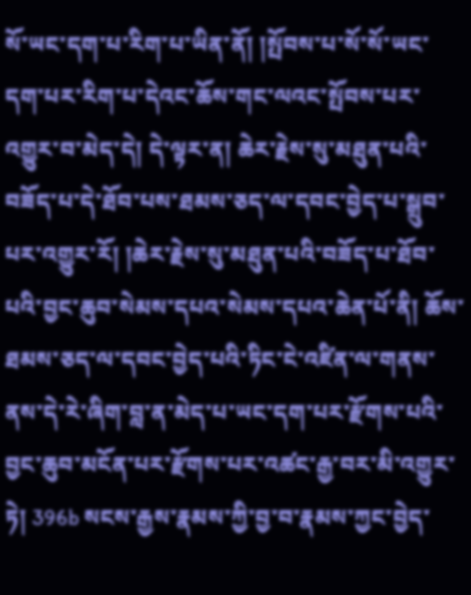སོ་ཡང་དག་པ་རིག་པ་ཡིན་ནོ། །སྤོབས་པ་སོ་སོ་ཡང་དག་པར་རིག་པ་དེའང་ཆོས་གང་ལའང་སྤོབས་པར་འགྱུར་བ་མེད་དེ། དེ་ལྟར་ན། ཆེར་རྗེས་སུ་མཐུན་པའི་བཟོད་པ་དེ་ཐོབ་པས་ཐམས་ཅད་ལ་དབང་བྱེད་པ་སྒྲུབ་པར་འགྱུར་རོ། །ཆེར་རྗེས་སུ་མཐུན་པའི་བཟོད་པ་ཐོབ་པའི་བྱང་ཆུབ་སེམས་དཔའ་སེམས་དཔའ་ཆེན་པོ་ནི། ཆོས་ཐམས་ཅད་ལ་དབང་བྱེད་པའི་ཏིང་ངེ་འཛིན་ལ་གནས་ནས་དེ་རེ་ཞིག་བླ་ན་མེད་པ་ཡང་དག་པར་རྫོགས་པའི་བྱང་ཆུབ་མངོན་པར་རྫོགས་པར་འཚང་རྒྱ་བར་མི་འགྱུར་ཏེ། 396b སངས་རྒྱས་རྣམས་ཀྱི་བྱ་བ་རྣམས་ཀྱང་བྱེད་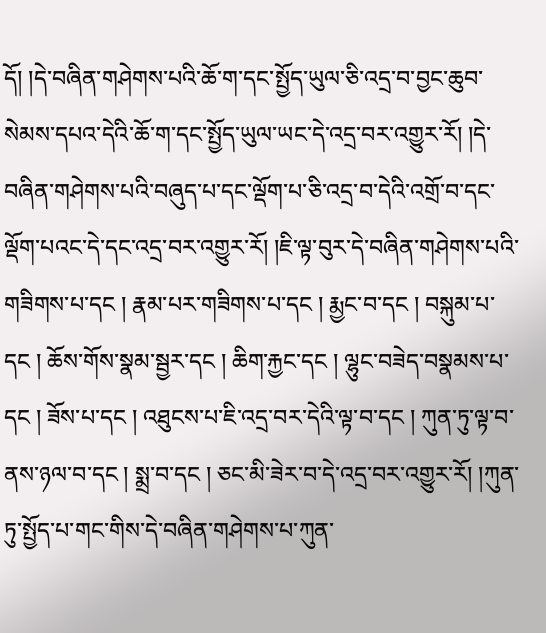དོ། །དེ་བཞིན་གཤེགས་པའི་ཆོ་ག་དང་སྤྱོད་ཡུལ་ཅི་འདྲ་བ་བྱང་ཆུབ་སེམས་དཔའ་དེའི་ཆོ་ག་དང་སྤྱོད་ཡུལ་ཡང་དེ་འདྲ་བར་འགྱུར་རོ། །དེ་བཞིན་གཤེགས་པའི་བཞུད་པ་དང་ལྡོག་པ་ཅི་འདྲ་བ་དེའི་འགྲོ་བ་དང་ལྡོག་པའང་དེ་དང་འདྲ་བར་འགྱུར་རོ། །ཇི་ལྟ་བུར་དེ་བཞིན་གཤེགས་པའི་གཟིགས་པ་དང ། རྣམ་པར་གཟིགས་པ་དང ། རྨྱང་བ་དང ། བསྐུམ་པ་དང ། ཆོས་གོས་སྣམ་སྦྱར་དང ། ཆིག་རྐྱང་དང ། ལྷུང་བཟེད་བསྣམས་པ་དང ། ཟོས་པ་དང ། འཐུངས་པ་ཇི་འདྲ་བར་དེའི་ལྟ་བ་དང ། ཀུན་ཏུ་ལྟ་བ་ནས་ཉལ་བ་དང ། སྨྲ་བ་དང ། ཅང་མི་ཟེར་བ་དེ་འདྲ་བར་འགྱུར་རོ། །ཀུན་ཏུ་སྤྱོད་པ་གང་གིས་དེ་བཞིན་གཤེགས་པ་ཀུན་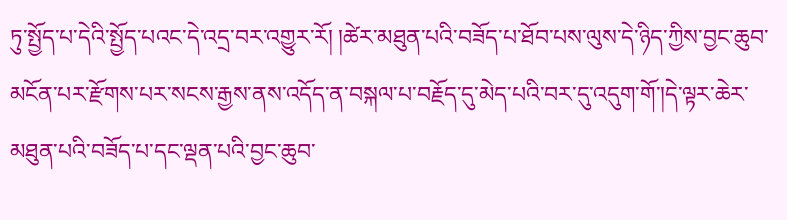ཏུ་སྤྱོད་པ་དེའི་སྤྱོད་པའང་དེ་འདྲ་བར་འགྱུར་རོ། །ཚེར་མཐུན་པའི་བཟོད་པ་ཐོབ་པས་ལུས་དེ་ཉིད་ཀྱིས་བྱང་ཆུབ་མངོན་པར་རྫོགས་པར་སངས་རྒྱས་ནས་འདོད་ན་བསྐལ་པ་བརྗོད་དུ་མེད་པའི་བར་དུ་འདུག་གོ་།དེ་ལྟར་ཆེར་མཐུན་པའི་བཟོད་པ་དང་ལྡན་པའི་བྱང་ཆུབ་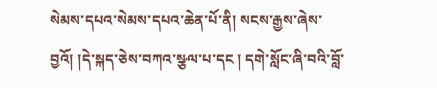སེམས་དཔའ་སེམས་དཔའ་ཆེན་པོ་ནི། སངས་རྒྱས་ཞེས་བྱའོ། །དེ་སྐད་ཅེས་བཀའ་སྩལ་པ་དང ། དགེ་སློང་ཞི་བའི་བློ་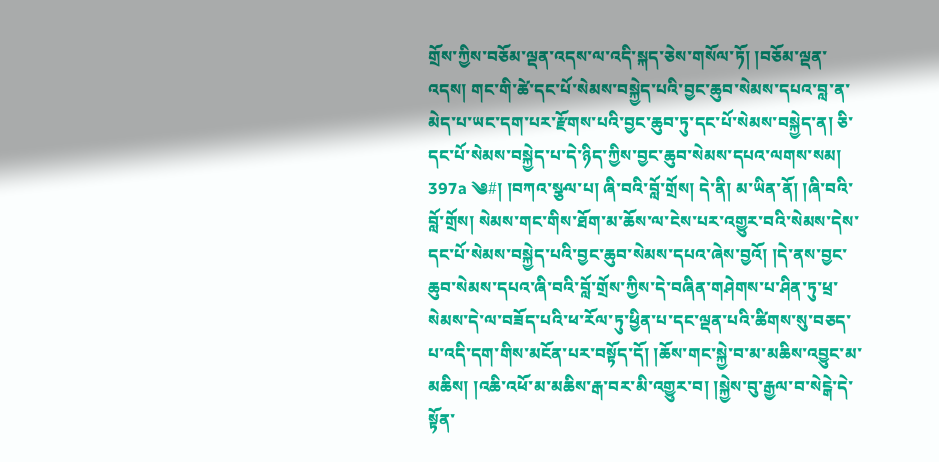གྲོས་ཀྱིས་བཅོམ་ལྡན་འདས་ལ་འདི་སྐད་ཅེས་གསོལ་ཏོ། །བཅོམ་ལྡན་འདས། གང་གི་ཚེ་དང་པོ་སེམས་བསྐྱེད་པའི་བྱང་ཆུབ་སེམས་དཔའ་བླ་ན་མེད་པ་ཡང་དག་པར་རྫོགས་པའི་བྱང་ཆུབ་ཏུ་དང་པོ་སེམས་བསྐྱེད་ན། ཅི་དང་པོ་སེམས་བསྐྱེད་པ་དེ་ཉིད་ཀྱིས་བྱང་ཆུབ་སེམས་དཔའ་ལགས་སམ། 397a ༄#། །བཀའ་སྩལ་པ། ཞི་བའི་བློ་གྲོས། དེ་ནི། མ་ཡིན་ནོ། །ཞི་བའི་བློ་གྲོས། སེམས་གང་གིས་ཐོག་མ་ཆོས་ལ་ངེས་པར་འགྱུར་བའི་སེམས་དེས་དང་པོ་སེམས་བསྐྱེད་པའི་བྱང་ཆུབ་སེམས་དཔའ་ཞེས་བྱའོ། །དེ་ནས་བྱང་ཆུབ་སེམས་དཔའ་ཞི་བའི་བློ་གྲོས་ཀྱིས་དེ་བཞིན་གཤེགས་པ་ཤིན་ཏུ་ཕྲ་སེམས་དེ་ལ་བཟོད་པའི་ཕ་རོལ་ཏུ་ཕྱིན་པ་དང་ལྡན་པའི་ཚིགས་སུ་བཅད་པ་འདི་དག་གིས་མངོན་པར་བསྟོད་དོ། །ཆོས་གང་སྐྱེ་བ་མ་མཆིས་འབྱུང་མ་མཆིས། །འཆི་འཕོ་མ་མཆིས་རྒ་བར་མི་འགྱུར་བ། །སྐྱེས་བུ་རྒྱལ་བ་སེངྒེ་དེ་སྟོན་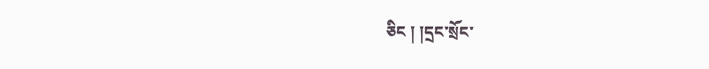ཅིང ། །དྲང་སྲོང་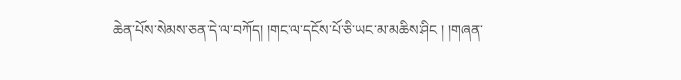ཆེན་པོས་སེམས་ཅན་དེ་ལ་བཀོད། །གང་ལ་དངོས་པོ་ཅི་ཡང་མ་མཆིས་ཤིང ། །གཞན་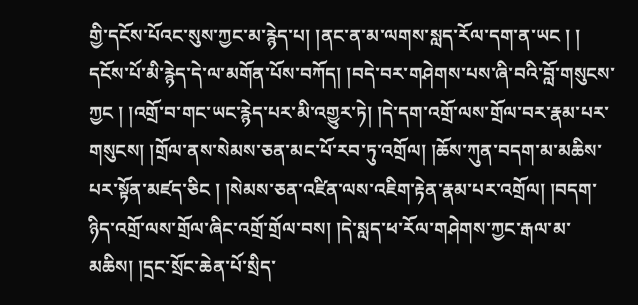གྱི་དངོས་པོའང་སུས་ཀྱང་མ་རྙེད་པ། །ནང་ན་མ་ལགས་སླད་རོལ་དག་ན་ཡང ། ། དངོས་པོ་མི་རྙེད་དེ་ལ་མགོན་པོས་བཀོད། །བདེ་བར་གཤེགས་པས་ཞི་བའི་བློ་གསུངས་ཀྱང ། །འགྲོ་བ་གང་ཡང་རྙེད་པར་མི་འགྱུར་ཏེ། །དེ་དག་འགྲོ་ལས་གྲོལ་བར་རྣམ་པར་གསུངས། །གྲོལ་ནས་སེམས་ཅན་མང་པོ་རབ་ཏུ་འགྲོལ། །ཆོས་ཀུན་བདག་མ་མཆིས་པར་སྟོན་མཛད་ཅིང ། །སེམས་ཅན་འཛིན་ལས་འཇིག་རྟེན་རྣམ་པར་འགྲོལ། །བདག་ཉིད་འགྲོ་ལས་གྲོལ་ཞིང་འགྲོ་གྲོལ་བས། །དེ་སླད་ཕ་རོལ་གཤེགས་ཀྱང་རྒལ་མ་མཆིས། །དྲང་སྲོང་ཆེན་པོ་སྲིད་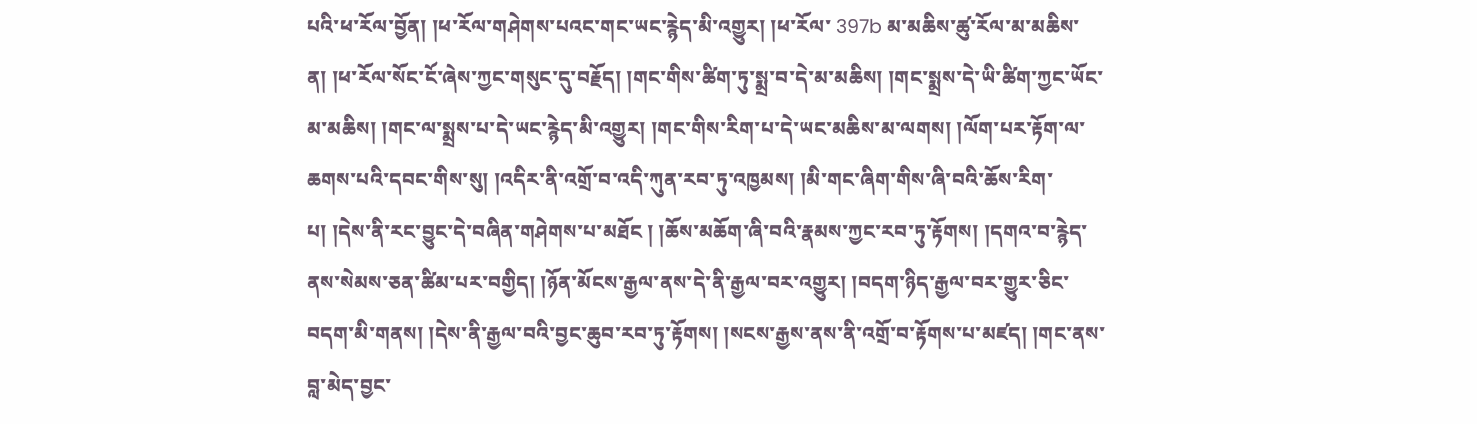པའི་ཕ་རོལ་བྱོན། །ཕ་རོལ་གཤེགས་པའང་གང་ཡང་རྙེད་མི་འགྱུར། །ཕ་རོལ་ 397b མ་མཆིས་ཚུ་རོལ་མ་མཆིས་ན། །ཕ་རོལ་སོང་ངོ་ཞེས་ཀྱང་གསུང་དུ་བརྗོད། །གང་གིས་ཚིག་ཏུ་སྨྲ་བ་དེ་མ་མཆིས། །གང་སྨྲས་དེ་ཡི་ཚིག་ཀྱང་ཡོང་མ་མཆིས། །གང་ལ་སྨྲས་པ་དེ་ཡང་རྙེད་མི་འགྱུར། །གང་གིས་རིག་པ་དེ་ཡང་མཆིས་མ་ལགས། །ལོག་པར་རྟོག་ལ་ཆགས་པའི་དབང་གིས་སུ། །འདིར་ནི་འགྲོ་བ་འདི་ཀུན་རབ་ཏུ་འཁྱམས། །མི་གང་ཞིག་གིས་ཞི་བའི་ཆོས་རིག་པ། །དེས་ནི་རང་བྱུང་དེ་བཞིན་གཤེགས་པ་མཐོང ། །ཆོས་མཆོག་ཞི་བའི་རྣམས་ཀྱང་རབ་ཏུ་རྟོགས། །དགའ་བ་རྙེད་ནས་སེམས་ཅན་ཚིམ་པར་བགྱིད། །ཉོན་མོངས་རྒྱལ་ནས་དེ་ནི་རྒྱལ་བར་འགྱུར། །བདག་ཉིད་རྒྱལ་བར་གྱུར་ཅིང་བདག་མི་གནས། །དེས་ནི་རྒྱལ་བའི་བྱང་ཆུབ་རབ་ཏུ་རྟོགས། །སངས་རྒྱས་ནས་ནི་འགྲོ་བ་རྟོགས་པ་མཛད། །གང་ནས་བླ་མེད་བྱང་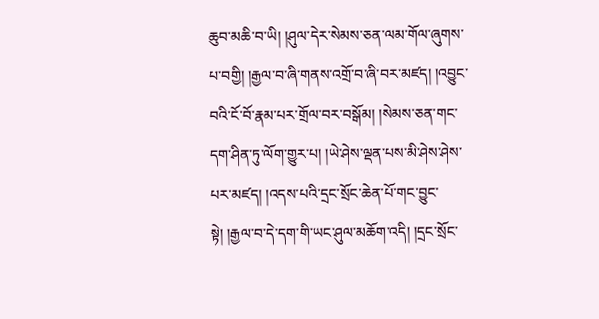ཆུབ་མཆི་བ་ཡི། །ཤུལ་དེར་སེམས་ཅན་ལམ་གོལ་ཞུགས་པ་བགྱི། །རྒྱལ་བ་ཞི་གནས་འགྲོ་བ་ཞི་བར་མཛད། །འབྱུང་བའི་ངོ་བོ་རྣམ་པར་གྲོལ་བར་བསྒོམ། །སེམས་ཅན་གང་དག་ཤིན་ཏུ་ལོག་གྱུར་པ། །ཡེ་ཤེས་ལྡན་པས་མི་ཤེས་ཤེས་པར་མཛད། །འདས་པའི་དྲང་སྲོང་ཆེན་པོ་གང་བྱུང་སྟེ། །རྒྱལ་བ་དེ་དག་གི་ཡང་ཤུལ་མཆོག་འདི། །དྲང་སྲོང་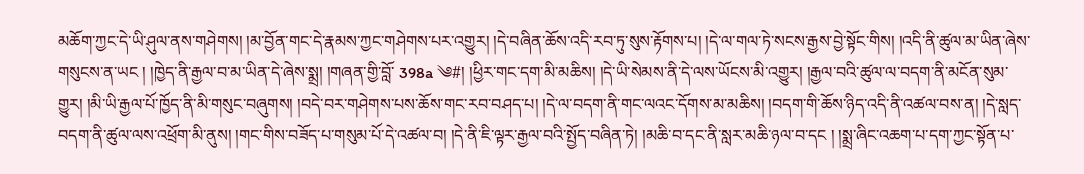མཆོག་ཀྱང་དེ་ཡི་ཤུལ་ནས་གཤེགས། །མ་བྱོན་གང་དེ་རྣམས་ཀྱང་གཤེགས་པར་འགྱུར། །དེ་བཞིན་ཆོས་འདི་རབ་ཏུ་སུས་རྟོགས་པ། །དེ་ལ་གལ་ཏེ་སངས་རྒྱས་བྱེ་སྟོང་གིས། །འདི་ནི་ཚུལ་མ་ཡིན་ཞེས་གསུངས་ན་ཡང ། །ཁྱེད་ནི་རྒྱལ་བ་མ་ཡིན་དེ་ཞེས་སྨྲ། །གཞན་གྱི་བློ་ 398a ༄#། །ཕྱིར་གང་དག་མི་མཆིས། །དེ་ཡི་སེམས་ནི་དེ་ལས་ཡོངས་མི་འགྱུར། །རྒྱལ་བའི་ཚུལ་ལ་བདག་ནི་མངོན་སུམ་གྱུར། །མི་ཡི་རྒྱལ་པོ་ཁྱོད་ནི་མི་གསུང་བཞུགས། །བདེ་བར་གཤེགས་པས་ཆོས་གང་རབ་བཤད་པ། །དེ་ལ་བདག་ནི་གང་ལའང་དོགས་མ་མཆིས། །བདག་གི་ཆོས་ཉིད་འདི་ནི་འཚལ་བས་ན། །དེ་སླད་བདག་ནི་ཚུལ་ལས་འཕྲོག་མི་ནུས། །གང་གིས་བཟོད་པ་གསུམ་པོ་དེ་འཚལ་བ། །དེ་ནི་ཇི་ལྟར་རྒྱལ་བའི་སྤྱོད་བཞིན་ཏེ། །མཆི་བ་དང་ནི་སླར་མཆི་ཉལ་བ་དང ། །སྨྲ་ཞིང་འཆག་པ་དག་ཀྱང་སྟོན་པ་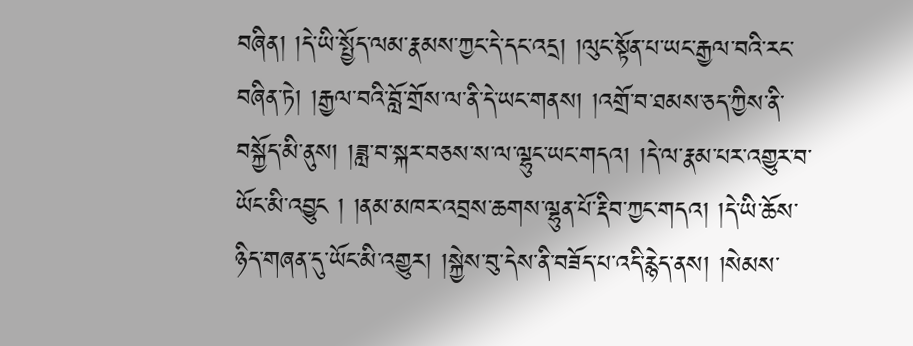བཞིན། །དེ་ཡི་སྤྱོད་ལམ་རྣམས་ཀྱང་དེ་དང་འདྲ། །ལུང་སྟོན་པ་ཡང་རྒྱལ་བའི་རང་བཞིན་ཏེ། །རྒྱལ་བའི་བློ་གྲོས་ལ་ནི་དེ་ཡང་གནས། །འགྲོ་བ་ཐམས་ཅད་ཀྱིས་ནི་བསྐྱོད་མི་ནུས། །ཟླ་བ་སྐར་བཅས་ས་ལ་ལྷུང་ཡང་གདའ། །དེ་ལ་རྣམ་པར་འགྱུར་བ་ཡོང་མི་འབྱུང ། །ནམ་མཁར་འབྲས་ཆགས་ལྷུན་པོ་རྡིབ་ཀྱང་གདའ། །དེ་ཡི་ཆོས་ཉིད་གཞན་དུ་ཡོང་མི་འགྱུར། །སྐྱེས་བུ་དེས་ནི་བཟོད་པ་འདི་རྙེད་ནས། །སེམས་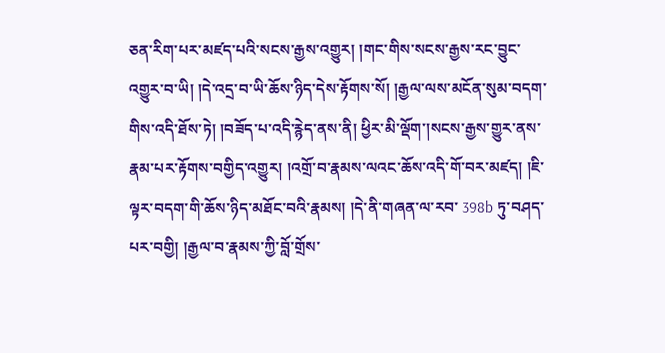ཅན་རིག་པར་མཛད་པའི་སངས་རྒྱས་འགྱུར། །གང་གིས་སངས་རྒྱས་རང་བྱུང་འགྱུར་བ་ཡི། །དེ་འདྲ་བ་ཡི་ཆོས་ཉིད་དེས་རྟོགས་སོ། །རྒྱལ་ལས་མངོན་སུམ་བདག་གིས་འདི་ཐོས་ཏེ། །བཟོད་པ་འདི་རྙེད་ནས་ནི། ཕྱིར་མི་ལྡོག་།སངས་རྒྱས་གྱུར་ནས་རྣམ་པར་རྟོགས་བགྱིད་འགྱུར། །འགྲོ་བ་རྣམས་ལའང་ཆོས་འདི་གོ་བར་མཛད། །ཇི་ལྟར་བདག་གི་ཆོས་ཉིད་མཐོང་བའི་རྣམས། །དེ་ནི་གཞན་ལ་རབ་ 398b ཏུ་བཤད་པར་བགྱི། །རྒྱལ་བ་རྣམས་ཀྱི་བློ་གྲོས་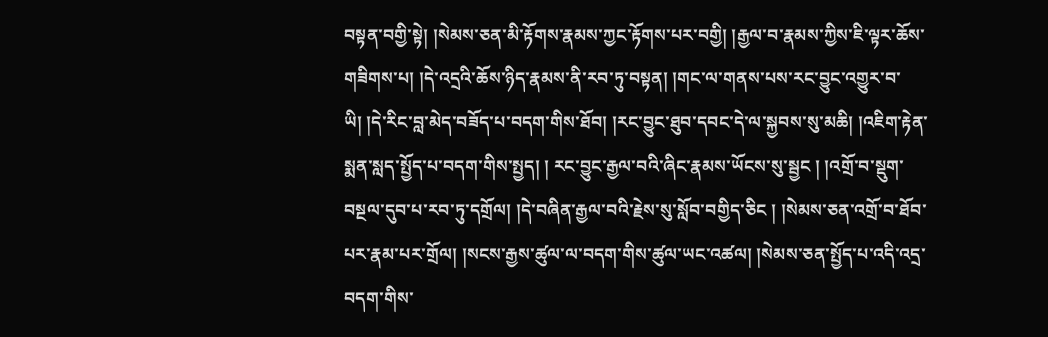བསྟན་བགྱི་སྟེ། །སེམས་ཅན་མི་རྟོགས་རྣམས་ཀྱང་རྟོགས་པར་བགྱི། །རྒྱལ་བ་རྣམས་ཀྱིས་ཇི་ལྟར་ཆོས་གཟིགས་པ། །དེ་འདྲའི་ཆོས་ཉིད་རྣམས་ནི་རབ་ཏུ་བསྟན། །གང་ལ་གནས་པས་རང་བྱུང་འགྱུར་བ་ཡི། །དེ་རིང་བླ་མེད་བཟོད་པ་བདག་གིས་ཐོབ། །རང་བྱུང་ཐུབ་དབང་དེ་ལ་སྐྱབས་སུ་མཆི། །འཇིག་རྟེན་སྨན་སླད་སྤྱོད་པ་བདག་གིས་སྤྱད། ། རང་བྱུང་རྒྱལ་བའི་ཞིང་རྣམས་ཡོངས་སུ་སྦྱང ། །འགྲོ་བ་སྡུག་བསྔལ་དུབ་པ་རབ་ཏུ་དགྲོལ། །དེ་བཞིན་རྒྱལ་བའི་རྗེས་སུ་སློབ་བགྱིད་ཅིང ། །སེམས་ཅན་འགྲོ་བ་ཐོབ་པར་རྣམ་པར་གྲོལ། །སངས་རྒྱས་ཚུལ་ལ་བདག་གིས་ཚུལ་ཡང་འཚལ། །སེམས་ཅན་སྤྱོད་པ་འདི་འདྲ་བདག་གིས་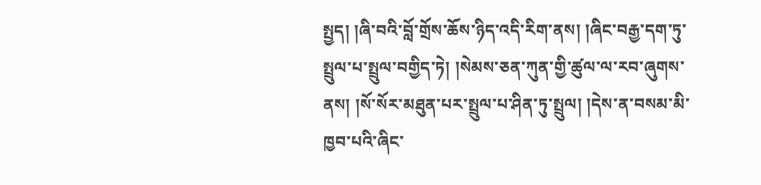སྤྱད། །ཞི་བའི་བློ་གྲོས་ཆོས་ཉིད་འདི་རིག་ནས། །ཞིང་བརྒྱ་དག་ཏུ་སྤྲུལ་པ་སྤྲུལ་བགྱིད་ཏེ། །སེམས་ཅན་ཀུན་གྱི་ཚུལ་ལ་རབ་ཞུགས་ནས། །སོ་སོར་མཐུན་པར་སྤྲུལ་པ་ཤིན་ཏུ་སྤྲུལ། །དེས་ན་བསམ་མི་ཁྱབ་པའི་ཞིང་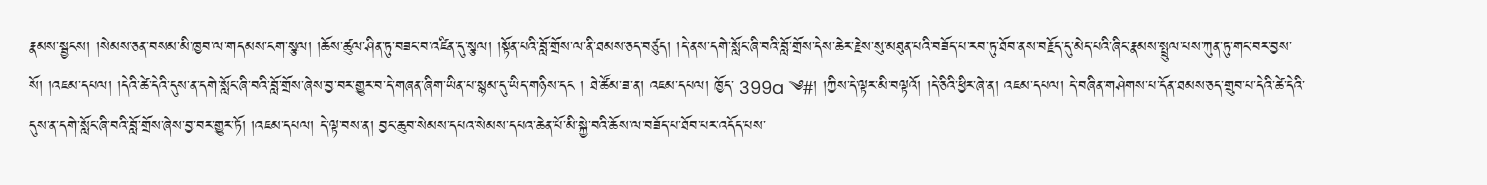རྣམས་སྦྱངས། །སེམས་ཅན་བསམ་མི་ཁྱབ་ལ་གདམས་ངག་སྩལ། །ཆོས་ཚུལ་ཤིན་ཏུ་བཟང་བ་འཛིན་དུ་སྩལ། །སྟོན་པའི་བློ་གྲོས་ལ་ནི་ཐམས་ཅད་བཙུད། །དེ་ནས་དགེ་སློང་ཞི་བའི་བློ་གྲོས་དེས་ཆེར་རྗེས་སུ་མཐུན་པའི་བཟོད་པ་རབ་ཏུ་ཐོབ་ནས་བརྗོད་དུ་མེད་པའི་ཞིང་རྣམས་སྤྲུལ་པས་ཀུན་ཏུ་གང་བར་བྱས་སོ། །འཇམ་དཔལ། །དེའི་ཚེ་དེའི་དུས་ན་དགེ་སློང་ཞི་བའི་བློ་གྲོས་ཞེས་བྱ་བར་གྱུར་བ་དེ་གཞན་ཞིག་ཡིན་པ་སྙམ་དུ་ཡིད་གཉིས་དང ། ཐེ་ཚོམ་ཟ་ན། འཇམ་དཔལ། ཁྱོད་ 399a ༄#། །ཀྱིས་དེ་ལྟར་མི་བལྟའོ། །དེ་ཅིའི་ཕྱིར་ཞེ་ན། འཇམ་དཔལ། དེ་བཞིན་གཤེགས་པ་དོན་ཐམས་ཅད་གྲུབ་པ་དེའི་ཚེ་དེའི་དུས་ན་དགེ་སློང་ཞི་བའི་བློ་གྲོས་ཞེས་བྱ་བར་གྱུར་ཏོ། །འཇམ་དཔལ། དེ་ལྟ་བས་ན། བྱང་ཆུབ་སེམས་དཔའ་སེམས་དཔའ་ཆེན་པོ་མི་སྐྱེ་བའི་ཆོས་ལ་བཟོད་པ་ཐོབ་པར་འདོད་པས་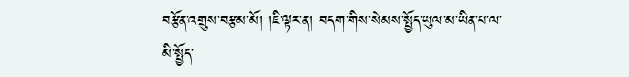བརྩོན་འགྲུས་བརྩམ་མོ། །ཇི་ལྟར་ན། བདག་གིས་སེམས་སྤྱོད་ཡུལ་མ་ཡིན་པ་ལ་མི་སྤྱོད་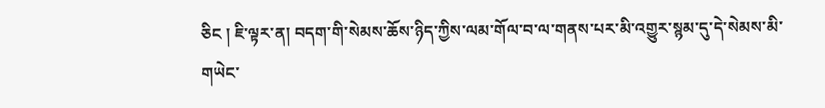ཅིང ། ཇི་ལྟར་ན། བདག་གི་སེམས་ཆོས་ཉིད་ཀྱིས་ལམ་གོལ་བ་ལ་གནས་པར་མི་འགྱུར་སྙམ་དུ་དེ་སེམས་མི་གཡེང་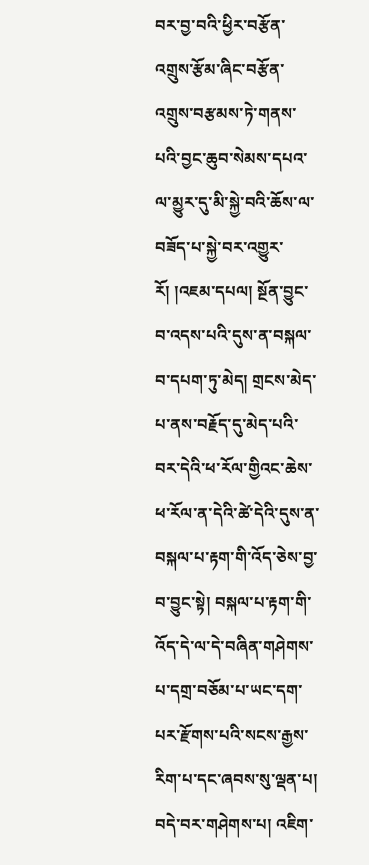བར་བྱ་བའི་ཕྱིར་བརྩོན་འགྲུས་རྩོམ་ཞིང་བརྩོན་འགྲུས་བརྩམས་ཏེ་གནས་པའི་བྱང་ཆུབ་སེམས་དཔའ་ལ་མྱུར་དུ་མི་སྐྱེ་བའི་ཆོས་ལ་བཟོད་པ་སྐྱེ་བར་འགྱུར་རོ། །འཇམ་དཔལ། སྔོན་བྱུང་བ་འདས་པའི་དུས་ན་བསྐལ་བ་དཔག་ཏུ་མེད། གྲངས་མེད་པ་ནས་བརྗོད་དུ་མེད་པའི་བར་དེའི་ཕ་རོལ་གྱིའང་ཆེས་ཕ་རོལ་ན་དེའི་ཚེ་དེའི་དུས་ན་བསྐལ་པ་རྟག་གི་འོད་ཅེས་བྱ་བ་བྱུང་སྟེ། བསྐལ་པ་རྟག་གི་འོད་དེ་ལ་དེ་བཞིན་གཤེགས་པ་དགྲ་བཅོམ་པ་ཡང་དག་པར་རྫོགས་པའི་སངས་རྒྱས་རིག་པ་དང་ཞབས་སུ་ལྡན་པ། བདེ་བར་གཤེགས་པ། འཇིག་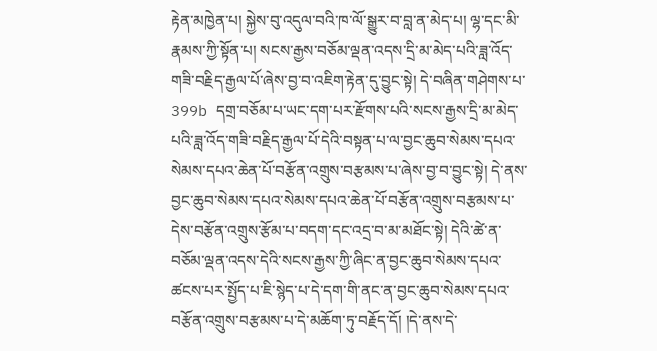རྟེན་མཁྱེན་པ། སྐྱེས་བུ་འདུལ་བའི་ཁ་ལོ་སྒྱུར་བ་བླ་ན་མེད་པ། ལྷ་དང་མི་རྣམས་ཀྱི་སྟོན་པ། སངས་རྒྱས་བཅོམ་ལྡན་འདས་དྲི་མ་མེད་པའི་ཟླ་འོད་གཟི་བརྗིད་རྒྱལ་པོ་ཞེས་བྱ་བ་འཇིག་རྟེན་དུ་བྱུང་སྟེ། དེ་བཞིན་གཤེགས་པ་ 399b དགྲ་བཅོམ་པ་ཡང་དག་པར་རྫོགས་པའི་སངས་རྒྱས་དྲི་མ་མེད་པའི་ཟླ་འོད་གཟི་བརྗིད་རྒྱལ་པོ་དེའི་བསྟན་པ་ལ་བྱང་ཆུབ་སེམས་དཔའ་སེམས་དཔའ་ཆེན་པོ་བརྩོན་འགྲུས་བརྩམས་པ་ཞེས་བྱ་བ་བྱུང་སྟེ། དེ་ནས་བྱང་ཆུབ་སེམས་དཔའ་སེམས་དཔའ་ཆེན་པོ་བརྩོན་འགྲུས་བརྩམས་པ་དེས་བརྩོན་འགྲུས་རྩོམ་པ་བདག་དང་འདྲ་བ་མ་མཐོང་སྟེ། དེའི་ཚེ་ན་བཅོམ་ལྡན་འདས་དེའི་སངས་རྒྱས་ཀྱི་ཞིང་ན་བྱང་ཆུབ་སེམས་དཔའ་ཚངས་པར་སྤྱོད་པ་ཇི་སྙེད་པ་དེ་དག་གི་ནང་ན་བྱང་ཆུབ་སེམས་དཔའ་བརྩོན་འགྲུས་བརྩམས་པ་དེ་མཆོག་ཏུ་བརྗོད་དོ། །དེ་ནས་དེ་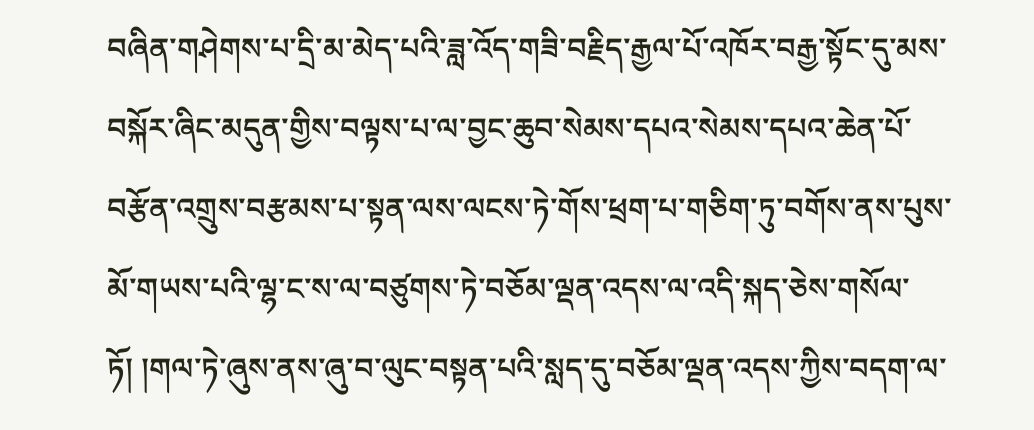བཞིན་གཤེགས་པ་དྲི་མ་མེད་པའི་ཟླ་འོད་གཟི་བརྗིད་རྒྱལ་པོ་འཁོར་བརྒྱ་སྟོང་དུ་མས་བསྐོར་ཞིང་མདུན་གྱིས་བལྟས་པ་ལ་བྱང་ཆུབ་སེམས་དཔའ་སེམས་དཔའ་ཆེན་པོ་བརྩོན་འགྲུས་བརྩམས་པ་སྟན་ལས་ལངས་ཏེ་གོས་ཕྲག་པ་གཅིག་ཏུ་བགོས་ནས་པུས་མོ་གཡས་པའི་ལྷ་ང་ས་ལ་བཙུགས་ཏེ་བཅོམ་ལྡན་འདས་ལ་འདི་སྐད་ཅེས་གསོལ་ཏོ། །གལ་ཏེ་ཞུས་ནས་ཞུ་བ་ལུང་བསྟན་པའི་སླད་དུ་བཅོམ་ལྡན་འདས་ཀྱིས་བདག་ལ་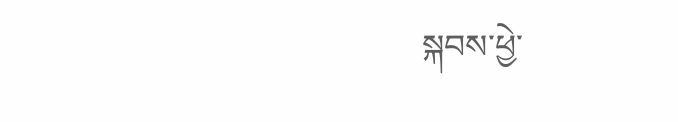སྐབས་ཕྱེ་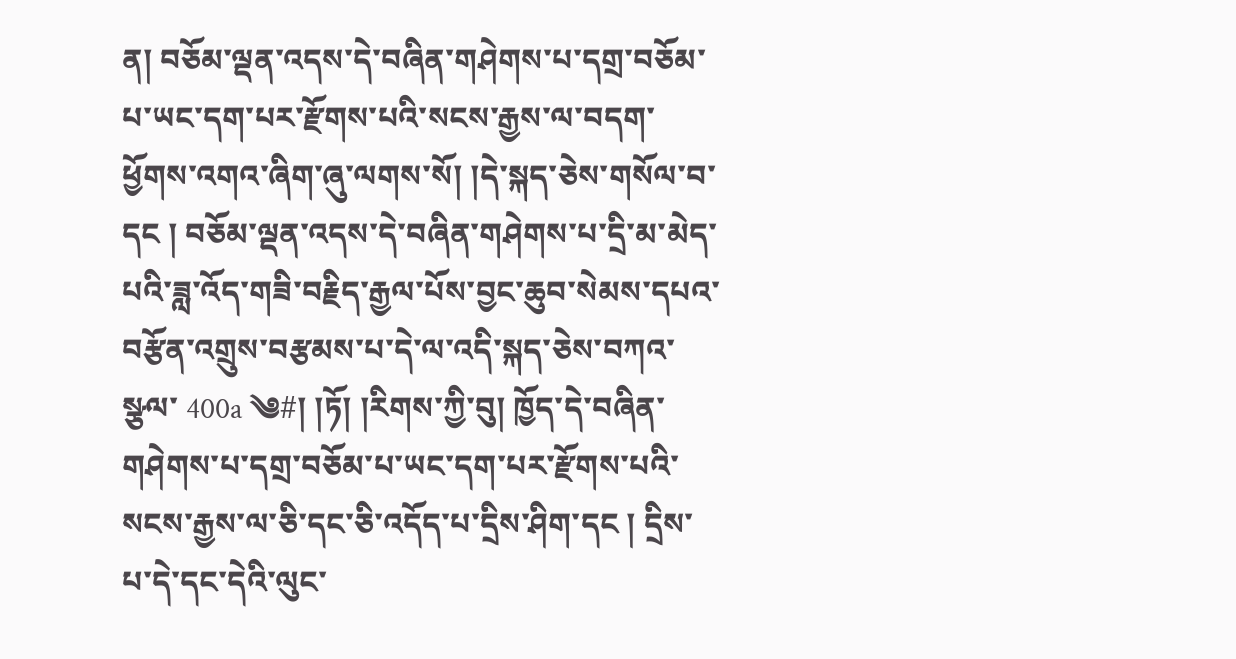ན། བཅོམ་ལྡན་འདས་དེ་བཞིན་གཤེགས་པ་དགྲ་བཅོམ་པ་ཡང་དག་པར་རྫོགས་པའི་སངས་རྒྱས་ལ་བདག་ཕྱོགས་འགའ་ཞིག་ཞུ་ལགས་སོ། །དེ་སྐད་ཅེས་གསོལ་བ་དང ། བཅོམ་ལྡན་འདས་དེ་བཞིན་གཤེགས་པ་དྲི་མ་མེད་པའི་ཟླ་འོད་གཟི་བརྗིད་རྒྱལ་པོས་བྱང་ཆུབ་སེམས་དཔའ་བརྩོན་འགྲུས་བརྩམས་པ་དེ་ལ་འདི་སྐད་ཅེས་བཀའ་སྩལ་ 400a ༄#། །ཏོ། །རིགས་ཀྱི་བུ། ཁྱོད་དེ་བཞིན་གཤེགས་པ་དགྲ་བཅོམ་པ་ཡང་དག་པར་རྫོགས་པའི་སངས་རྒྱས་ལ་ཅི་དང་ཅི་འདོད་པ་དྲིས་ཤིག་དང ། དྲིས་པ་དེ་དང་དེའི་ལུང་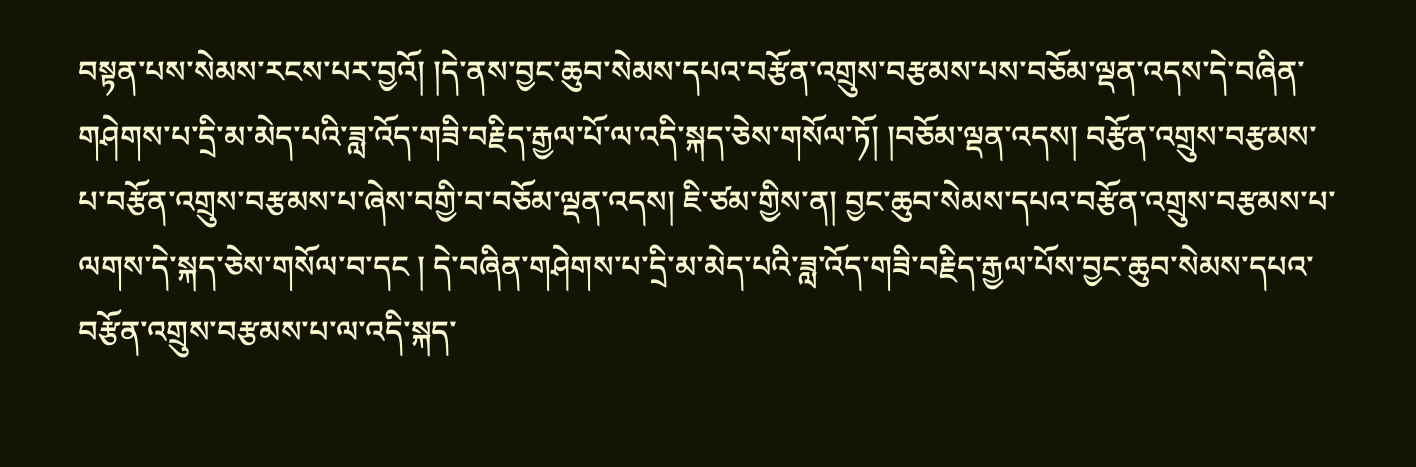བསྟན་པས་སེམས་རངས་པར་བྱའོ། །དེ་ནས་བྱང་ཆུབ་སེམས་དཔའ་བརྩོན་འགྲུས་བརྩམས་པས་བཅོམ་ལྡན་འདས་དེ་བཞིན་གཤེགས་པ་དྲི་མ་མེད་པའི་ཟླ་འོད་གཟི་བརྗིད་རྒྱལ་པོ་ལ་འདི་སྐད་ཅེས་གསོལ་ཏོ། །བཅོམ་ལྡན་འདས། བརྩོན་འགྲུས་བརྩམས་པ་བརྩོན་འགྲུས་བརྩམས་པ་ཞེས་བགྱི་བ་བཅོམ་ལྡན་འདས། ཇི་ཙམ་གྱིས་ན། བྱང་ཆུབ་སེམས་དཔའ་བརྩོན་འགྲུས་བརྩམས་པ་ལགས་དེ་སྐད་ཅེས་གསོལ་བ་དང ། དེ་བཞིན་གཤེགས་པ་དྲི་མ་མེད་པའི་ཟླ་འོད་གཟི་བརྗིད་རྒྱལ་པོས་བྱང་ཆུབ་སེམས་དཔའ་བརྩོན་འགྲུས་བརྩམས་པ་ལ་འདི་སྐད་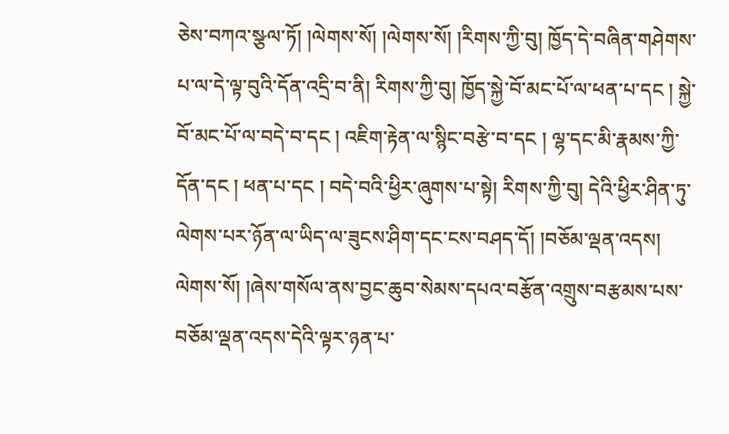ཅེས་བཀའ་སྩལ་ཏོ། །ལེགས་སོ། །ལེགས་སོ། །རིགས་ཀྱི་བུ། ཁྱོད་དེ་བཞིན་གཤེགས་པ་ལ་དེ་ལྟ་བུའི་དོན་འདྲི་བ་ནི། རིགས་ཀྱི་བུ། ཁྱོད་སྐྱེ་བོ་མང་པོ་ལ་ཕན་པ་དང ། སྐྱེ་བོ་མང་པོ་ལ་བདེ་བ་དང ། འཇིག་རྟེན་ལ་སྙིང་བརྩེ་བ་དང ། ལྷ་དང་མི་རྣམས་ཀྱི་དོན་དང ། ཕན་པ་དང ། བདེ་བའི་ཕྱིར་ཞུགས་པ་སྟེ། རིགས་ཀྱི་བུ། དེའི་ཕྱིར་ཤིན་ཏུ་ལེགས་པར་ཉོན་ལ་ཡིད་ལ་ཟུངས་ཤིག་དང་ངས་བཤད་དོ། །བཅོམ་ལྡན་འདས། ལེགས་སོ། །ཞེས་གསོལ་ནས་བྱང་ཆུབ་སེམས་དཔའ་བརྩོན་འགྲུས་བརྩམས་པས་བཅོམ་ལྡན་འདས་དེའི་ལྟར་ཉན་པ་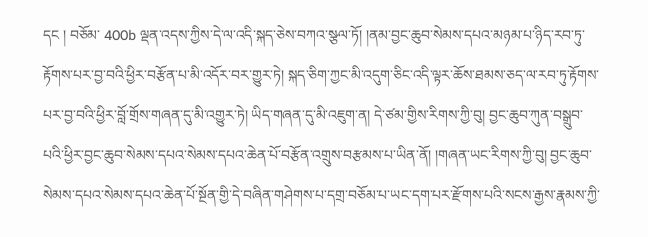དང ། བཅོམ་ 400b ལྡན་འདས་ཀྱིས་དེ་ལ་འདི་སྐད་ཅེས་བཀའ་སྩལ་ཏོ། །ནམ་བྱང་ཆུབ་སེམས་དཔའ་མཉམ་པ་ཉིད་རབ་ཏུ་རྟོགས་པར་བྱ་བའི་ཕྱིར་བརྩོན་པ་མི་འདོར་བར་གྱུར་ཏེ། སྐད་ཅིག་ཀྱང་མི་འདུག་ཅིང་འདི་ལྟར་ཆོས་ཐམས་ཅད་ལ་རབ་ཏུ་རྟོགས་པར་བྱ་བའི་ཕྱིར་བློ་གྲོས་གཞན་དུ་མི་འགྱུར་ཏེ། ཡིད་གཞན་དུ་མི་འཇུག་ན། དེ་ཙམ་གྱིས་རིགས་ཀྱི་བུ། བྱང་ཆུབ་ཀུན་བསྒྲུབ་པའི་ཕྱིར་བྱང་ཆུབ་སེམས་དཔའ་སེམས་དཔའ་ཆེན་པོ་བརྩོན་འགྲུས་བརྩམས་པ་ཡིན་ནོ། །གཞན་ཡང་རིགས་ཀྱི་བུ། བྱང་ཆུབ་སེམས་དཔའ་སེམས་དཔའ་ཆེན་པོ་སྔོན་གྱི་དེ་བཞིན་གཤེགས་པ་དགྲ་བཅོམ་པ་ཡང་དག་པར་རྫོགས་པའི་སངས་རྒྱས་རྣམས་ཀྱི་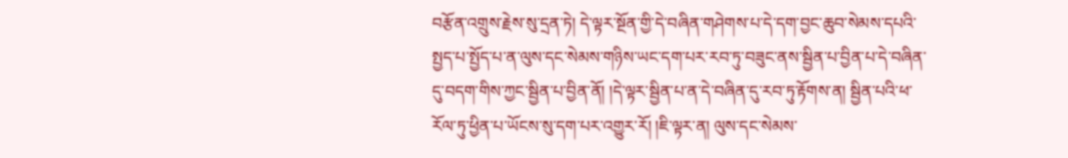བརྩོན་འགྲུས་རྗེས་སུ་དྲན་ཏེ། དེ་ལྟར་སྔོན་གྱི་དེ་བཞིན་གཤེགས་པ་དེ་དག་བྱང་ཆུབ་སེམས་དཔའི་སྤྱད་པ་སྤྱོད་པ་ན་ལུས་དང་སེམས་གཉིས་ཡང་དག་པར་རབ་ཏུ་བཟུང་ནས་སྦྱིན་པ་བྱིན་པ་དེ་བཞིན་དུ་བདག་གིས་ཀྱང་སྦྱིན་པ་བྱིན་ནོ། །དེ་ལྟར་སྦྱིན་པ་ན་དེ་བཞིན་དུ་རབ་ཏུ་རྟོགས་ན། སྦྱིན་པའི་ཕ་རོལ་ཏུ་ཕྱིན་པ་ཡོངས་སུ་དག་པར་འགྱུར་རོ། །ཇི་ལྟར་ན། ལུས་དང་སེམས་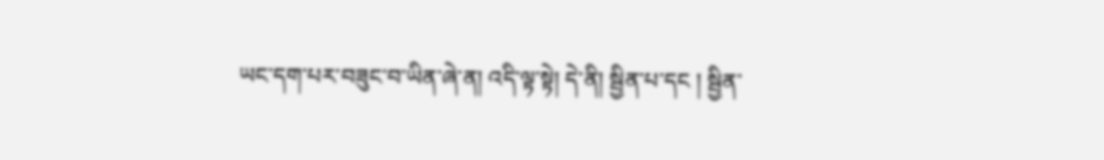ཡང་དག་པར་བཟུང་བ་ཡིན་ཞེ་ན། འདི་ལྟ་སྟེ། དེ་ནི། སྦྱིན་པ་དང ། སྦྱིན་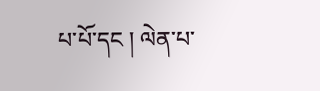པ་པོ་དང ། ལེན་པ་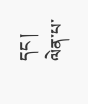དང ། ལེན་པ་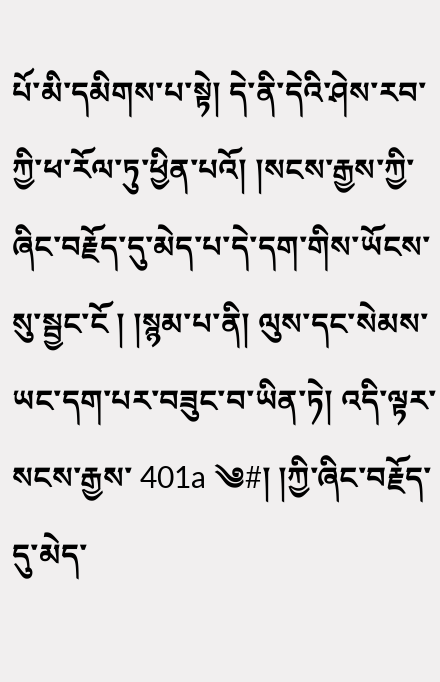པོ་མི་དམིགས་པ་སྟེ། དེ་ནི་དེའི་ཤེས་རབ་ཀྱི་ཕ་རོལ་ཏུ་ཕྱིན་པའོ། །སངས་རྒྱས་ཀྱི་ཞིང་བརྗོད་དུ་མེད་པ་དེ་དག་གིས་ཡོངས་སུ་སྦྱང་ངོ ། །སྙམ་པ་ནི། ལུས་དང་སེམས་ཡང་དག་པར་བཟུང་བ་ཡིན་ཏེ། འདི་ལྟར་སངས་རྒྱས་ 401a ༄#། །ཀྱི་ཞིང་བརྗོད་དུ་མེད་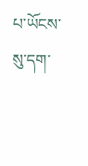པ་ཡོངས་སུ་དག་